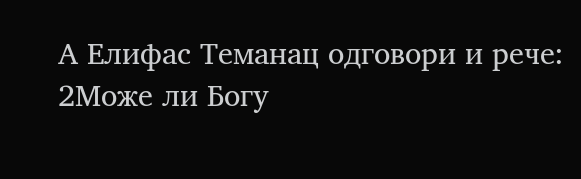А Елифас Теманац одговори и рече:
2Може ли Богу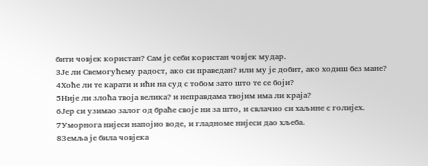бити човјек користан? Сам је себи користан човјек мудар.
3Је ли Свемогућему радост, ако си праведан? или му је добит, ако ходиш без мане?
4Хоће ли те карати и ићи на суд с тобом зато што те се боји?
5Није ли злоћа твоја велика? и неправдама твојим има ли краја?
6Јер си узимао залог од браће своје ни за што, и свлачио си хаљине с голијех.
7Уморнога нијеси напојио воде, и гладноме нијеси дао хљеба.
8Земља је била човјека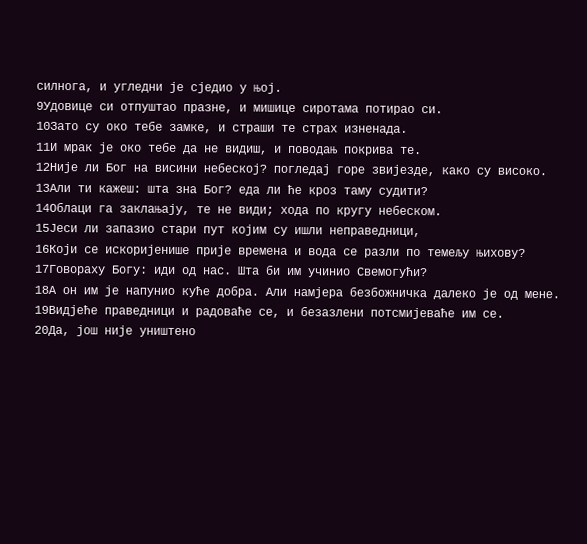силнога, и угледни је сједио у њој.
9Удовице си отпуштао празне, и мишице сиротама потирао си.
10Зато су око тебе замке, и страши те страх изненада.
11И мрак је око тебе да не видиш, и поводањ покрива те.
12Није ли Бог на висини небеској? погледај горе звијезде, како су високо.
13Али ти кажеш: шта зна Бог? еда ли ће кроз таму судити?
14Облаци га заклањају, те не види; хода по кругу небеском.
15Јеси ли запазио стари пут којим су ишли неправедници,
16Који се искоријенише прије времена и вода се разли по темељу њихову?
17Говораху Богу: иди од нас. Шта би им учинио Свемогући?
18А он им је напунио куће добра. Али намјера безбожничка далеко је од мене.
19Видјеће праведници и радоваће се, и безазлени потсмијеваће им се.
20Да, још није уништено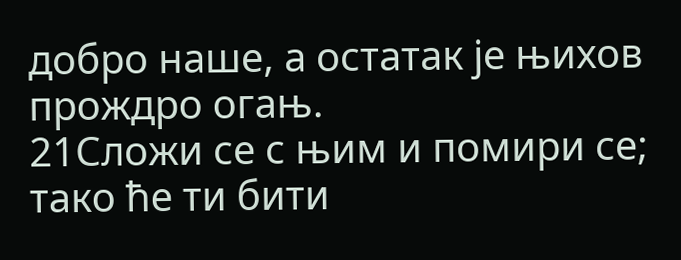добро наше, а остатак је њихов прождро огањ.
21Сложи се с њим и помири се; тако ће ти бити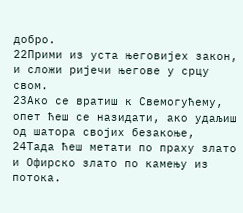добро.
22Прими из уста његовијех закон, и сложи ријечи његове у срцу свом.
23Ако се вратиш к Свемогућему, опет ћеш се назидати, ако удаљиш од шатора својих безакоње,
24Тада ћеш метати по праху злато и Офирско злато по камењу из потока.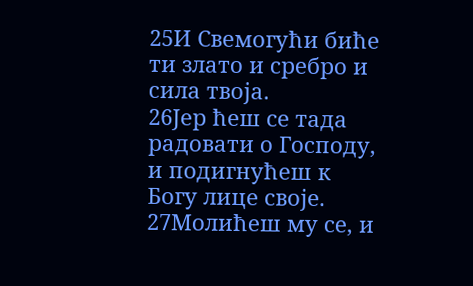25И Свемогући биће ти злато и сребро и сила твоја.
26Јер ћеш се тада радовати о Господу, и подигнућеш к Богу лице своје.
27Молићеш му се, и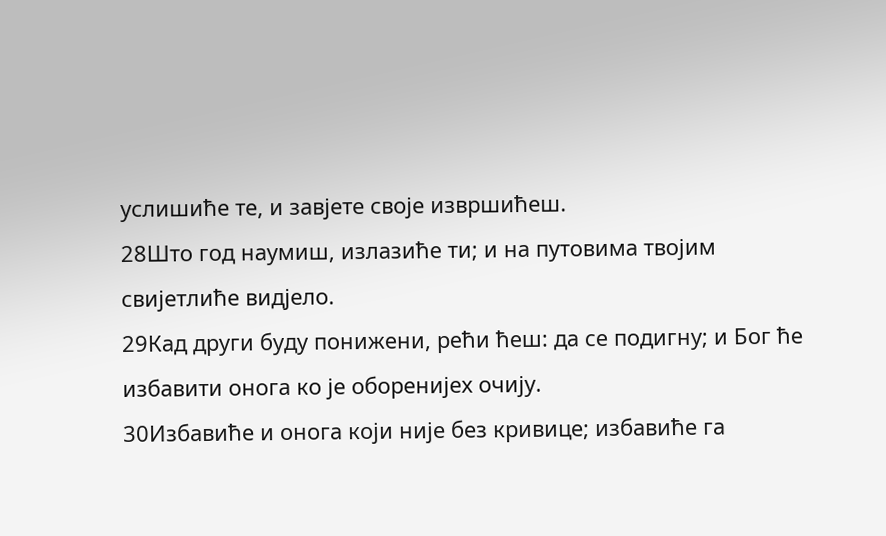услишиће те, и завјете своје извршићеш.
28Што год наумиш, излазиће ти; и на путовима твојим свијетлиће видјело.
29Кад други буду понижени, рећи ћеш: да се подигну; и Бог ће избавити онога ко је оборенијех очију.
30Избавиће и онога који није без кривице; избавиће га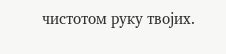чистотом руку твојих.